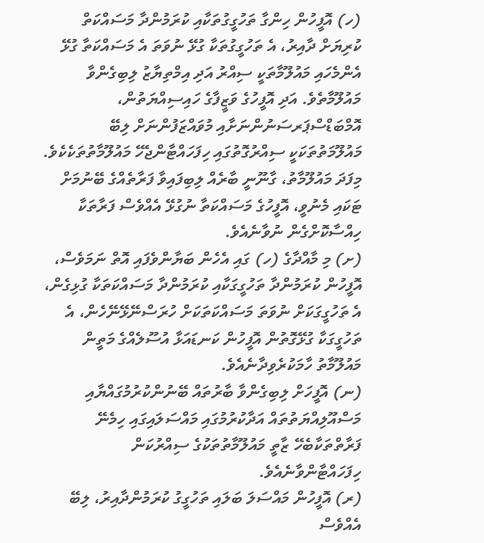(ހ) އޮފީހުން ހިންގާ ތަހުގީގުތަކާއި ކުރަމުންދާ މަސައްކަތް ކުރިޔަށް ދާއިރު، އެ ތަހުގީގުތަކާ ގުޅޭ ނުވަތަ އެ މަސައްކަތާ ގުޅޭ އެންމެހައި މައުލޫމާތަކީ ސިއްރު އަދި އިމްތިޔާޒު ލިބިގެންވާ މައުލޫމާތެވެ. އަދި އޮފީހުގެ ވަޒީފާގެ ހައިސިއްޔަތުން، އޮމްބަޑްސްޕަރސަނުންނަށާއި މުވައްޒަފުންނަށް ލިބޭ މައުލޫމަތުތަކަކީ ސިއްރުގޮތުގައި ހިފަހައްޓާންޖެހޭ މައުލޫމާތުތަކެކެވެ. މިފަދަ މައުލޫމާތު، ގާނޫނީ ބާރެއް ލިބިފައިވާ ފަރާތެއްގެ ބޭނުމަށް ޓަކައި މެނުވީ، އޮފީހުގެ މަސައްކަތާ ނުގުޅޭ އެއްވެސް ފަރާތަކާ ހިއްސާކޮށްގެން ނުވާނެއެވެ.
(ށ) މި މާއްދާގެ (ހ) ގައި އެހެން ބަޔާންވެފައި އޮތް ނަމަވެސް، އޮފީހުން ކުރަމުންދާ ތަހުގީގަކާއި ކުރަމުންދާ މަސައްކަތަކާ ގުޅިގެން، އެ ތަހުގީގަކަށް ނުވަތަ މަސައްކަތަކަށް ހުރަސްނޭޅޭނޭހެން، އެ ތަހުގީގަކާ ގުޅޭގޮތުން އޮފީހުން ކަނޑައަޅާ އުސޫލެއްގެ މަތީން މައުލޫމާތު ހާމަކުރެވިދާނެއެވެ.
(ނ) އޮފީހަށް ލިބިގެންވާ ބާރުތައް ބޭނުންކުރުމުގައްޔާއި މަސްއޫލިއްޔަތުތައް އަދާކުރުމުގައި މައްސަލައިގައި ހިމެނޭ ފަރާތްތަކާބެހޭ ޒާތީ މައުލޫމާތުތަކުގެ ސިއްރުކަން ހިފަހައްޓާންވާނެއެވެ.
(ރ) އޮފީހުން މައްސަލަ ބަލައި ތަހުގީގު ކުރަމުންދާއިރު، ލިބޭ އެއްވެސް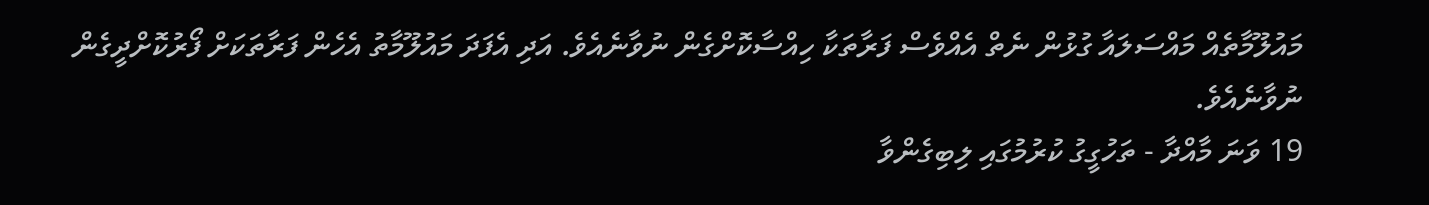މައުލޫމާތެއް މައްސަލައާ ގުޅުން ނެތް އެއްވެސް ފަރާތަކާ ހިއްސާކޮށްގެން ނުވާނެއެވެ. އަދި އެފަދަ މައުލޫމާތު އެހެން ފަރާތަކަށް ފޯރުކޮށްދީގެން ނުވާނެއެވެ.
19 ވަނަ މާއްދާ - ތަހުގީގު ކުރުމުގައި ލިބިގެންވާ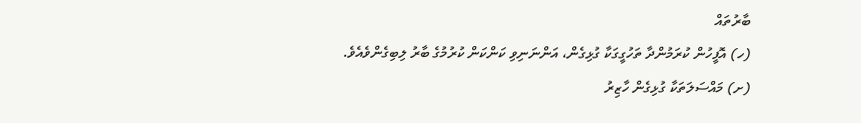ބާރުތައް
(ހ) އޮފީހުން ކުރަމުންދާ ތަހުގީގަކާ ގުޅިގެން، އަންނަނިވި ކަންކަން ކުރުމުގެ ބާރު ލިބިގެންވެއެވެ.
(ށ) މައްސަލަތަކާ ގުޅިގެން ހާޒިރު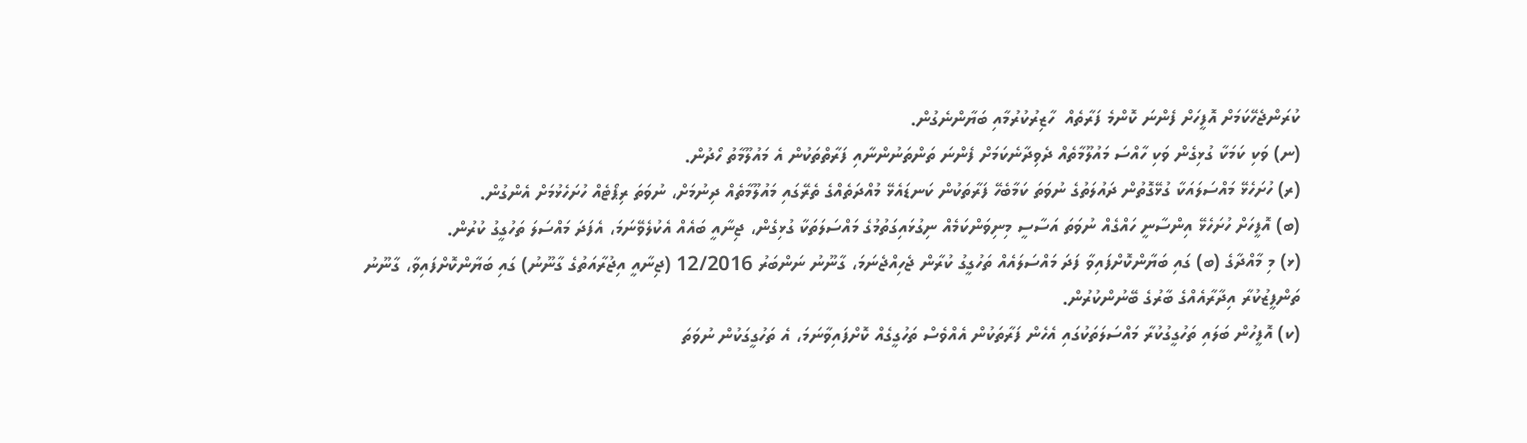ކުރަންޖެހޭކަމަށް އޮފީހަށް ފެންނަ ކޮންމެ ފަރާތެއް  ހާޒިރުކުރުމާއި ބަޔާންނެގުން.
(ނ) ވަކި ކަމަކާ ގުޅިގެން ވަކި ހާއްސަ މައުލޫމާތެއް ދެވިދާނެކަމަށް ފެންނަ ތަންތަނުންނާއި ފަރާތްތަކުން އެ މައުލޫމާތު ހޯދުން.
(ރ) ހުށަހެޅޭ މައްސަލައަކާ ގުޅޭގޮތުން ދައުލަތުގެ ނުވަތަ ކަމާބެހޭ ފަރާތަކުން ކަނޑައެޅޭ މުއްދަތެއްގެ ތެރޭގައި މައުލޫމާތެއް ދިނުމަށް، ނުވަތަ ރިޕޯޓެއް ހުށަހެޅުމަށް އެންގުން.
(ބ) އޮފީހަށް ހުށަހެޅޭ އިންސާނީ ހައްގެއް ނުވަތަ އަސާސީ މިނިވަންކަމެއް ނިގުޅައިގަތުމުގެ މައްސަލަތަކާ ގުޅިގެން، ޖިނާއީ ބައެއް އެކުލެވޭނަމަ، އެފަދަ މައްސަލަ ތަހުގީގު ކުރުން.
(ޅ) މި މާއްދާގެ (ބ) ގައި ބަޔާންކޮށްފައިވާ ފަދަ މައްސަލައެއް ތަހުގީގު ކުރާން ޖެހިއްޖެނަމަ، ގާނޫނު ނަންބަރު 12/2016 (ޖިނާއީ އިޖުރާއަތުގެ ގާނޫނު) ގައި ބަޔާންކޮށްފައިވާ، ގާނޫނު ތަންފީޒުކުރާ އިދާރާއެއްގެ ބާރުގެ ބޭނުންކުރުން.
(ކ) އޮފީހުން ބަލައި ތަހުގީގުކުރާ މައްސަލަތަކުގައި އެހެން ފަރާތަކުން އެއްވެސް ތަހުގީގެއް ކޮށްފައިވާނަމަ، އެ ތަހުގީގަކުން ނުވަތަ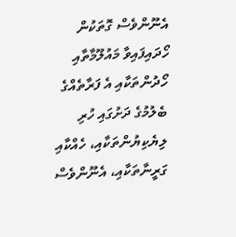އެނޫންވެސް ގޮތަކުން ހޯދައިފައިވާ މައުލޫމާތާއި ހޯދުންތަކާއި އެ ފަރާތެއްގެ ބެލުމުގެ ދަށުގައި ހުރި ލިޔެކިޔުންތަކާއި، ހެއްކާއި ގަރީނާތަކާއި، އެނޫންވެސް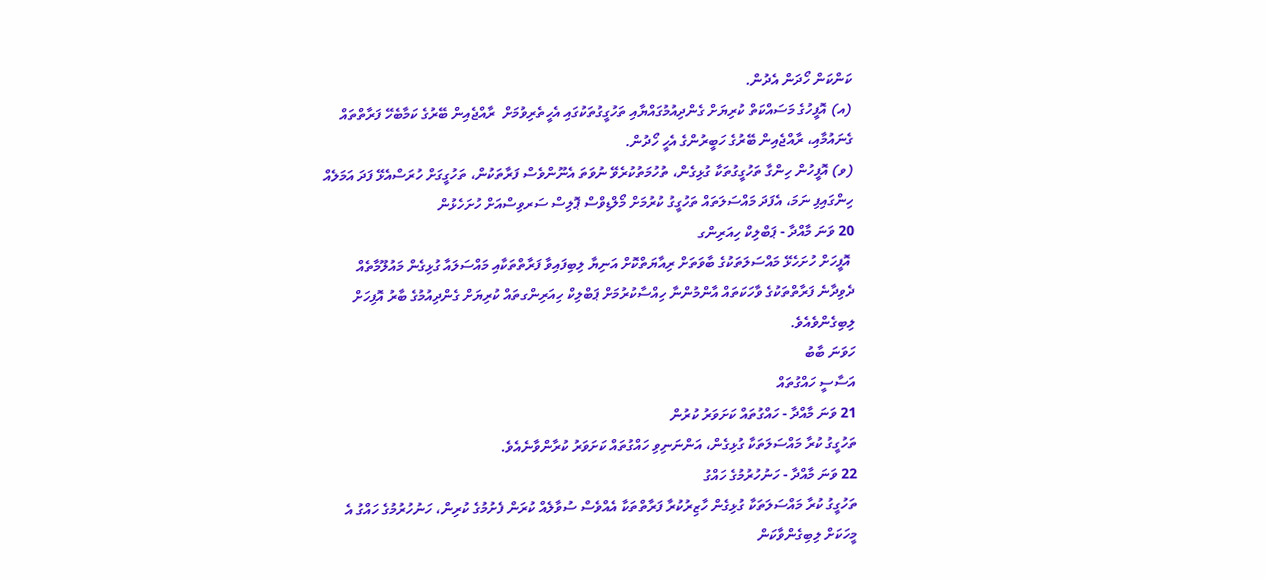ކަންކަން ހޯދަން އެދުން.
(އ) އޮފީހުގެ މަސައްކަތް ކުރިޔަށް ގެންދިއުމުގައްޔާއި ތަހުގީގުތަކުގައި އެހީތެރިވުމަށް  ރާއްޖެއިން ބޭރުގެ ކަމާބެހޭ ފަރާތްތައް ގެނައުމާއި، ރާއްޖެއިން ބޭރުގެ ހަބީރުންގެ އެހީ ހޯދުން.
(ވ) އޮފީހުން ހިންގާ ތަހުގީގުތަކާ ގުޅިގެން، ތުހުމަތުކުރެވޭ ނުވަތަ އެނޫންވެސް ފަރާތަކުން، ތަހުގީގަށް ހުރަސްއެޅޭ ފަދަ އަމަލެއް ހިންގައިފި ނަމަ، އެފަދަ މައްސަލަތައް ތަހުގީގު ކުރުމަށް މޯލްޑިވްސް ޕޮލިސް ސަރވިސްއަށް ހުށަހެޅުން
20 ވަނަ މާއްދާ - ޕަބްލިކް ހިއަރިންގ
 އޮފީހަށް ހުށަހެޅޭ މައްސަލަތަކުގެ ބާވަތަށް ރިއާޔަތްކޮށް އަނިޔާ ލިބިފައިވާ ފަރާތްތަކާއި މައްސަލައާ ގުޅިގެން މައުލޫމާތެއް ދެވިދާނެ ފަރާތްތަކުގެ ވާހަކަތައް އާންމުންނާ ހިއްސާކުރުމަށް ޕަބްލިކް ހިއަރިންގތައް ކުރިޔަށް ގެންދިއުމުގެ ބާރު އޮފިހަށް ލިބިގެންވެއެވެ.
ހަވަނަ ބާބު
އަސާސީ ހައްގުތައް
21 ވަނަ މާއްދާ - ހައްގުތައް ކަށަވަރު ކުރުން
ތަހުގީގު ކުރާ މައްސަލަތަކާ ގުޅިގެން، އަންނަނިވި ހައްގުތައް ކަށަވަރު ކުރާންވާނެއެވެ.
22 ވަނަ މާއްދާ - ހަނުހުރުމުގެ ހައްގު
ތަހުގީގު ކުރާ މައްސަލަތަކާ ގުޅިގެން ހާޒިރުކުރާ ފަރާތްތަކާ އެއްވެސް ސުވާލެއް ކުރަން ފެށުމުގެ ކުރިން، ހަނުހުރުމުގެ ހައްގު އެ މީހަކަށް ލިބިގެންވާކަން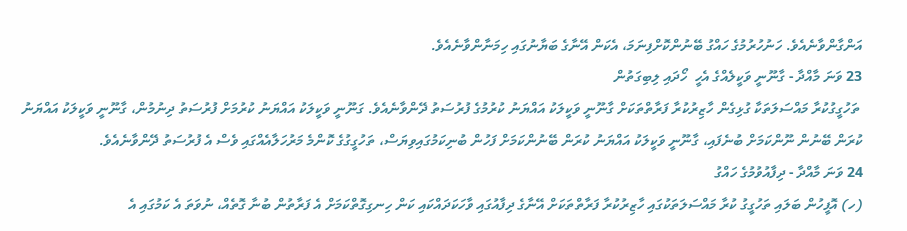އަންގާންވާނެއެވެ. ހަނުހުރުމުގެ ހައްގު ބޭނުންކޮށްފިނަމަ، އެކަން އޭނާގެ ބަޔާނުގައި ހިމަނާންވާނެއެވެ.
23 ވަނަ މާއްދާ - ގާނޫނީ ވަކީލެއްގެ އެހީ  ހޯދައި ލިބިގަތުން
 ތަހުގީގުކުރާ މައްސަލަތަކާ ގުޅިގެން ހާޒިރުކުރާ ފަރާތްތަކަށް ގާނޫނީ ވަކީލަކު އައްޔަނު ކުރުމުގެ ފުރުސަތު ދޭންވާނެއެވެ. ގަނޫނީ ވަކީލަކު އައްޔަނު ކުރުމަށް ފުރުސަތު ދިނުމުން، ގާނޫނީ ވަކީލަކު އައްޔަނު ކުރަން ބޭނުން ނޫންކަމަށް ބުނެފައި، ގާނޫނީ ވަކީލަކު އައްޔަނު ކުރަން ބޭނުންކަމަށް ފަހުން ބުނިކަމުގައިވިޔަސް، ތަހުގީގުގެ ކޮންމެ މަރުހަލާއެއްގައި ވެސް އެ ފުރުސަތު ދޭންވާނެއެވެ.
24 ވަނަ މާއްދާ - ދިފާއުވުމުގެ ހައްގު
(ހ) އޮފީހުން ބަލައި ތަހުގީގު ކުރާ މައްސަލަތަކުގައި ހާޒިރުކުރާ ފަރާތްތަކަށް އޭނާގެ ދިފާއުގައި ވާހަކަދައްކައި ކަން ހިނގިގޮތްކަމަށް އެ ފަރާތުން ބުނާ ގޮތެއް، ނުވަތަ އެ ކަމުގައި އެ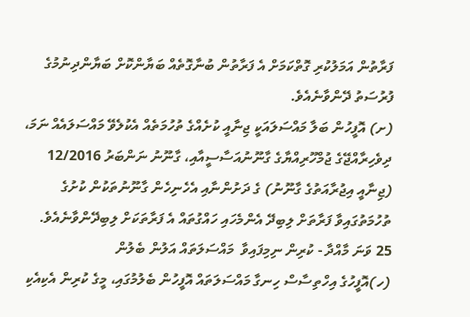ފަރާތުން އަމަލުކުރި ގޮތްކަމަށް އެ ފަރާތުން ބުނާގޮތެއް ބަޔާންކޮށް ބަޔާންދިނުމުގެ ފުރުސަތު ދޭންވާނެއެވެ.
(ށ) އޮފީހުން ބަލާ މައްސަލައަކީ ޖިނާއީ ކުށެއްގެ ތުހުމަތެއް އެކުލެވޭ މައްސަލައެއް ނަމަ، ދިވެހިރާއްޖޭގެ ޖުމްހޫރިއްޔާގެ ގާނޫނުއަސާސީއާއި، ގާނޫނު ނަންބަރު 12/2016 (ޖިނާއީ އިޖުރާއަތުގެ ގާނޫނު) ގެ ދަށުންނާއި އެހެނިހެން ގާނޫނުތަކުން ކުށުގެ ތުހުމަތުގައިވާ ފަރާތަށް ލިބިދޭ އެންމެހައި ހައްގުތައް އެ ފަރާތަކަށް ލިބިދޭންވާނެއެވެ.
25 ވަނަ މާއްދާ - ކުރިން ނިމިފައިވާ  މައްސަލަތައް އަލުން ބެލުން
(ހ)އޮފީހުގެ އިހްތިސާސް ހިނގާ މައްސަލަތައް އޮފީހުން ބެލުމުގައި، މީގެ ކުރިން އެކިއެކި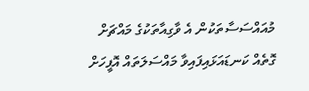މުއައްސަސާތަކުން އެ ވާގިއާތަކުގެ މައްޗަށް ގޮތެއް ކަނޑައަޅައިފައިވާ މައްސަލަތައް އޮފީހަށް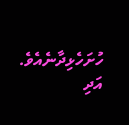ހުށަހެޅިދާނެއެވެ. އަދި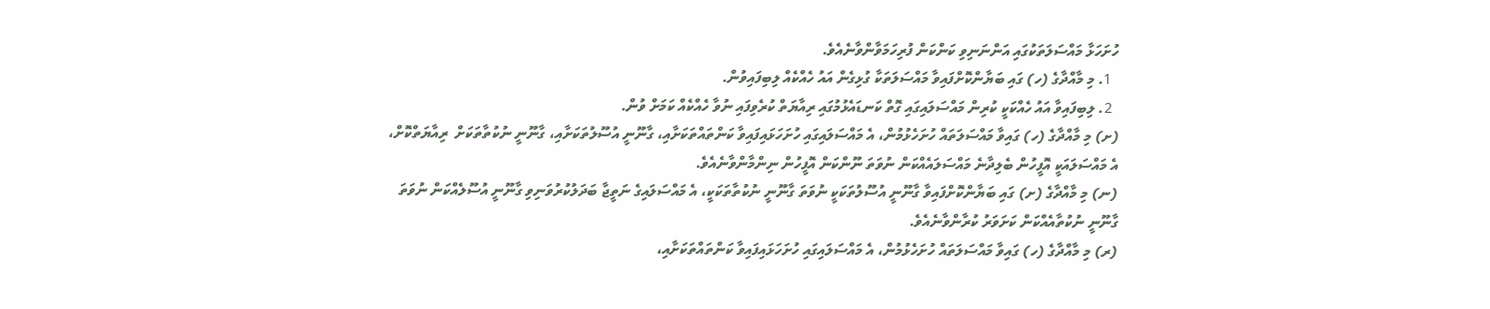ހުށަހަޅާ މައްސަލަތަކުގައި އަންނަނިވި ކަންކަން ފުރިހަމަވާންވާނެއެވެ.
  1. މި މާއްދާގެ (ހ) ގައި ބަޔާންކޮށްފައިވާ މައްސަލަތަކާ ގުޅިގެން އައު ހެއްކެއް ލިބިފައިވުން.
  2. ލިބިފައިވާ އައު ހެއްކަކީ ކުރިން މައްސަލައިގައި ގޮތް ކަނޑައެޅުމުގައި ރިއާޔަތް ކުރެވިފައި ނުވާ ހެއްކެއް ކަމަށް ވުން.
(ށ) މި މާއްދާގެ (ހ) ގައިވާ މައްސަލަތައް ހުށަހެޅުމުން، އެ މައްސަލައިގައި ހުށަހަޅައިފައިވާ ކަންތައްތަކަށާއި، ގާނޫނީ އުސޫލުތަކަށާއި، ގާނޫނީ ނުކުތާތަކަށް  ރިއާޔަތްކޮށް، އެ މައްސަލައަކީ އޮފީހުން ބެލިދާނެ މައްސަލައެއްކަން ނުވަތަ ނޫންކަން އޮފީހުން ނިންމާންވާނެއެވެ.
(ނ) މި މާއްދާގެ (ށ) ގައި ބަޔާންކޮށްފައިވާ ގާނޫނީ އުސޫލުތަކަކީ ނުވަތަ ގާނޫނީ ނުކުތާތަކަކީ، އެ މައްސަލައިގެ ނަތީޖާ ބަދަލުކުރުވަނިވި ގާނޫނީ އުސޫލެއްކަން ނުވަތަ ގާނޫނީ ނުކުތާއެއްކަން ކަށަވަރު ކުރާންވާނެއެވެ.
(ރ) މި މާއްދާގެ (ހ) ގައިވާ މައްސަލަތައް ހުށަހެޅުމުން، އެ މައްސަލައިގައި ހުށަހަޅައިފައިވާ ކަންތައްތަކަށާއި،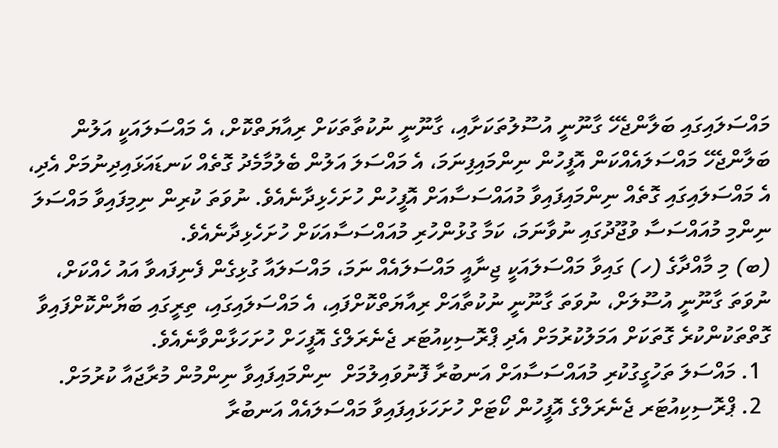މައްސަލައިގައި ބަލާންޖެހޭ ގާނޫނީ އުސޫލުތަކަށާއި، ގާނޫނީ ނުކުތާތަކަށް ރިއާޔަތްކޮށް، އެ މައްސަލައަކީ އަލުން ބަލާންޖެހޭ މައްސަލައެއްކަން އޮފީހުން ނިންމައިފިނަމަ، އެ މައްސަލަ އަލުން ބެލުމާމެދު ގޮތެއް ކަނޑައަޅައިދިނުމަށް އެދި، އެ މައްސަލައިގައި ގޮތެއް ނިންމައިފައިވާ މުއައްސަސާއަށް އޮފީހުން ހުށަހެޅިދާނެއެވެ. ނުވަތަ ކުރިން ނިމިފައިވާ މައްސަލަ ނިންމި މުއައްސަސާ ވުޖޫދުގައި ނުވާނަމަ، ކަމާ ގުޅުންހުރި މުއައްސަސާއަކަށް ހުށަހެޅިދާނެއެވެ.
(ބ) މި މާއްދާގެ (ހ) ގައިވާ މައްސަލައަކީ ޖިނާއީ މައްސަލައެއް ނަމަ، މައްސަލައާ ގުޅިގެން ފެނިފައވާ އައު ހެއްކަށް، ނުވަތަ ގާނޫނީ އުސޫލަށް، ނުވަތަ ގާނޫނީ ނުކުތާއަށް ރިއާޔަތްކޮށްފައި، އެ މައްސަލައިގައި، ތިރީގައި ބަޔާންކޮށްފައިވާ ގޮތްތަކުންކުރެ ގޮތަކަށް އަމަލުކުރުމަށް އެދި ޕްރޮސިކިއުޓަރ ޖެނެރަލްގެ އޮފީހަށް ހުށަހަޅާންވާނެއެވެ.
  1. މައްސަލަ ތަހުގީގުކުރި މުއައްސަސާއަށް އަނބުރާ ފޮނުވައިލުމަށް  ނިންމައިފައިވާ ނިންމުން މުރާޖައާ ކުރުމަށް.
  2. ޕްރޮސިކިއުޓަރ ޖެނެރަލްގެ އޮފީހުން ކޯޓަށް ހުށަހަޅައިފައިވާ މައްސަލައެއް އަނބުރާ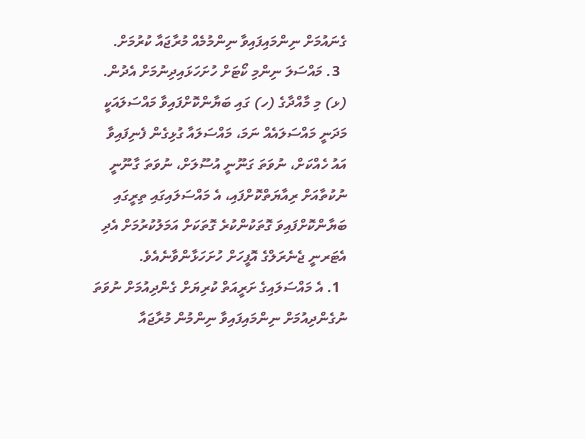ގެނައުމަށް ނިންމައިފައިވާ ނިންމުމެއް މުރާޖައާ ކުރުމަށް.
  3. މައްސަލަ ނިންމި ކޯޓަށް ހުށަހަޅައިދިނުމަށް އެދުން.
(ޅ) މި މާއްދާގެ (ހ) ގައި ބަޔާންކޮށްފައިވާ މައްސަލައަކީ މަދަނީ މައްސަލައެއް ނަމަ، މައްސަލައާ ގުޅިގެން ފެނިފައިވާ އައު ހެއްކަށް، ނުވަތަ ގަނޫނީ އުސޫލަށް، ނުވަތަ ގާނޫނީ ނުކުތާއަށް ރިއާޔަތްކޮށްފައި، އެ މައްސަލައިގައި ތިރީގައި ބަޔާންކޮށްފައިވަ ގޮތަކުންކުރެ ގޮތަކަށް އަމަލުކުރުމަށް އެދި އެޓަރނީ ޖެނެރަލްގެ އޮފީހަށް ހުށަހަޅާންވާނެއެވެ.
  1. އެ މައްސަލައިގެ ށަރީއަތް ކުރިޔަށް ގެންދިއުމަށް ނުވަތަ ނުގެންދިއުމަށް ނިންމައިފައިވާ ނިންމުން މުރާޖައާ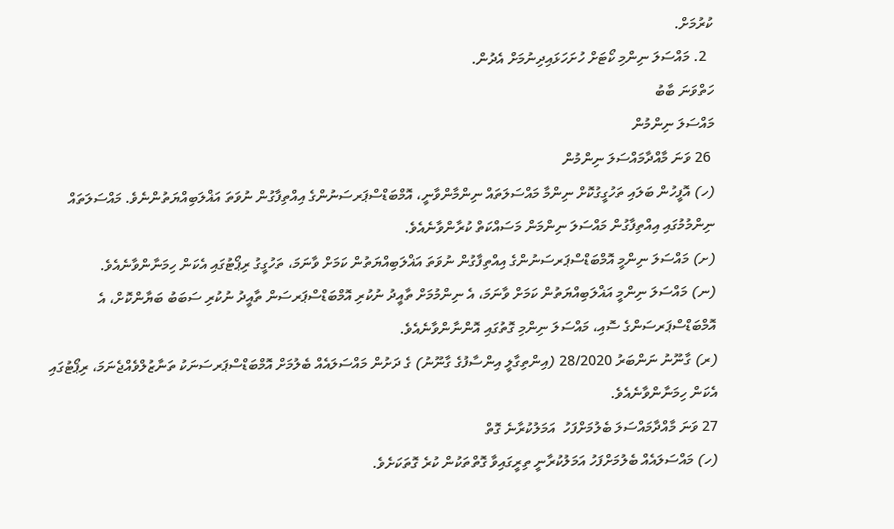ކުރުމަށް.
  2. މައްސަލަ ނިންމި ކޯޓަށް ހުށަހަޅައިދިނުމަށް އެދުން.
ހަތްވަނަ ބާބު
މައްސަލަ ނިންމުން
 26 ވަނަ މާއްދާމައްސަލަ ނިންމުން
(ހ) އޮފީހުން ބަލައި ތަހުގީގުކޮށް ނިންމާ މައްސަލަތައް ނިންމާންވާނީ، އޮމްބަޑްސްޕަރސަނުންގެ އިއްތިފާގުން ނުވަތަ އަޣްލަބިއްޔަތުންނެވެ. މައްސަލަތައް ނިންމުމުގައި އިއްތިފާގުން މައްސަލަ ނިންމަން މަސައްކަތް ކުރާންވާނެއެވެ.
(ށ) މައްސަލަ ނިންމީ އޮމްބަޑްސްޕަރސަނުންގެ އިއްތިފާގުން ނުވަތަ އަޣްލަބިއްޔަތުން ކަމަށް ވާނަމަ، ތަހުގީގު ރިޕޯޓުގައި އެކަން ހިމަނާންވާނެއެވެ.
(ނ) މައްސަލަ ނިންމީ އަޣްލަބިއްޔަތުން ކަމަށް ވާނަމަ، އެ ނިންމުމަށް ތާއީދު ނުކުރި އޮމްބަޑްސްޕަރސަން ތާއީދު ނުކުރި ސަބަބު ބަޔާންކޮށް، އެ އޮމްބަޑްސްޕަރސަންގެ ސޮއި، މައްސަލަ ނިންމި ގޮތުގައި އޮންނާންވާނެއެވެ.
(ރ) ގާނޫނު ނަންބަރު 28/2020 (އިންތިގާލީ އިންސާފުގެ ގާނޫނު) ގެ ދަށުން މައްސަލައެއް ބެލުމަށް އޮމްބަޑްސްޕަރސަނަކު ތަނާޒުލްވެއްޖެނަމަ، ރިޕޯޓުގައި އެކަން ހިމަނާންވާނެއެވެ.
27 ވަނަ މާއްދާމައްސަލަ ބެލުމަށްފަހު  އަމަލުކުރާނެ ގޮތް
(ހ) މައްސަލައެއް ބެލުމަށްފަހު އަމަލުކުރާނީ ތިރީގައިވާ ގޮތްތަކުން ކުރެ ގޮތަކަށެވެ.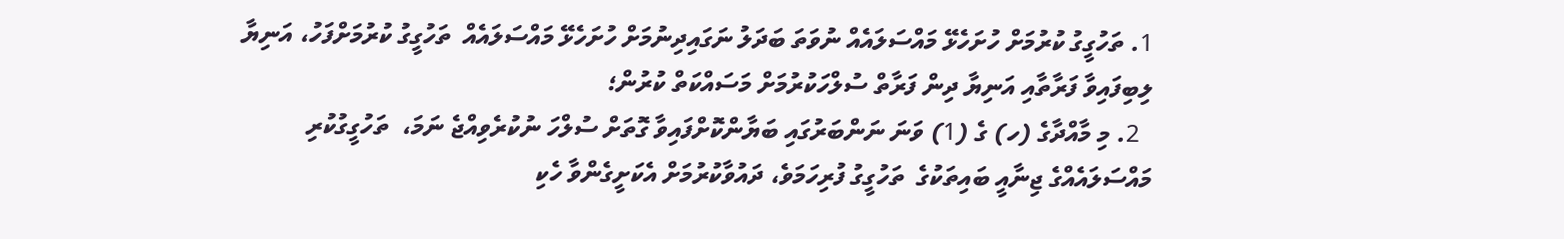1. ތަހުގީގު ކުރުމަށް ހުށަހެޅޭ މައްސަލައެއް ނުވަތަ ބަދަލު ނަގައިދިނުމަށް ހުށަހެޅޭ މައްސަލައެއް  ތަހުގީގު ކުރުމަށްފަހު، އަނިޔާ ލިބިފައިވާ ފަރާތާއި އަނިޔާ ދިން ފަރާތް ސުލްހަކުރުމަށް މަސައްކަތް ކުރުން؛
  2. މި މާއްދާގެ (ހ) ގެ (1) ވަނަ ނަންބަރުގައި ބަޔާންކޮށްފައިވާ ގޮތަށް ސުލްހަ ނުކުރެވިއްޖެ ނަމަ،  ތަހުގީގުކުރި މައްސަލައެއްގެ ޖިނާއީ ބައިތަކުގެ  ތަހުގީގު ފުރިހަމަވެ، ދައުވާކުރުމަށް އެކަށީގެންވާ ހެކި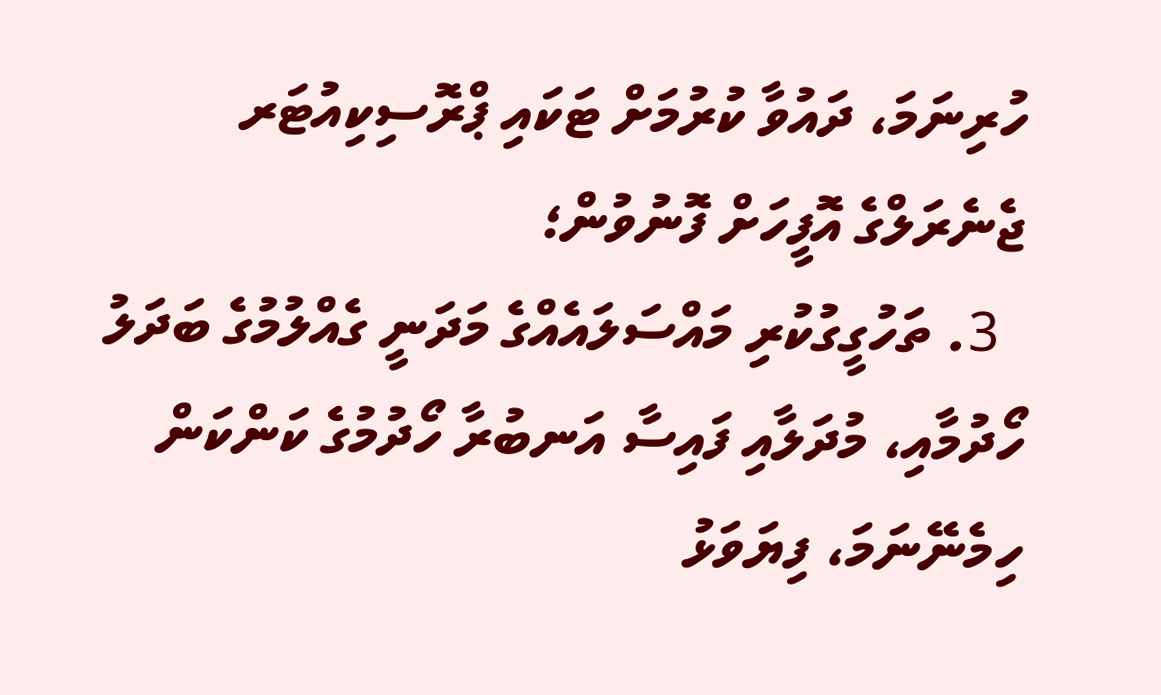ހުރިނަމަ، ދައުވާ ކުރުމަށް ޓަކައި ޕްރޮސިކިއުޓަރ ޖެނެރަލްގެ އޮފީހަށް ފޮނުވުން؛
  3. ތަހުގީގުކުރި މައްސަލައެއްގެ މަދަނީ ގެއްލުމުގެ ބަދަލު ހޯދުމާއި، މުދަލާއި ފައިސާ އަނބުރާ ހޯދުމުގެ ކަންކަން ހިމެނޭނަމަ، ފިޔަވަޅު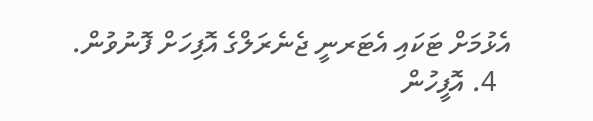އެޅުމަށް ޓަކައި އެޓަރނީ ޖެނެރަލްގެ އޮފިހަށް ފޮނުވުން.
  4. އޮފީހުން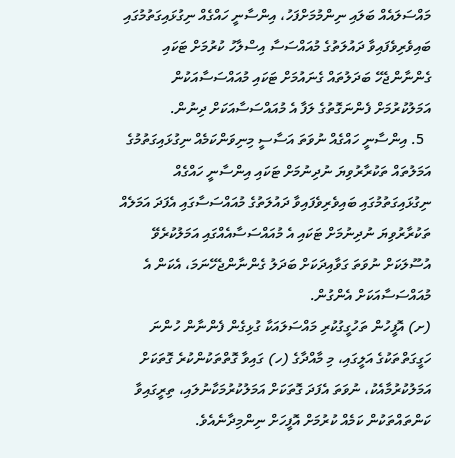މައްސަލައެއް ބަލައި ނިންމުމަށްފަހު، އިންސާނީ ހައްގެއް ނިގުޅައިގަތުމުގައި ބައިވެރިވެފައިވާ ދައުލަތުގެ މުއައްސަސާ އިސްލާހު ކުރުމަށް ޓަކައި ގެންނާންޖެހޭ ބަދަލުތައް ގެނައުމަށް ޓަކައި މުއައްސަސާއަކުން އަމަލުކުރުމަށް ފެންނަގޮތުގެ ލަފާ އެ މުއައްސަސާއަކަށް ދިނުން.
  5. އިންސާނީ ހައްގެއް ނުވަތަ އަސާސީ މިނިވަންކަމެއް ނިގުޅައިގަތުމުގެ އަމަލުތައް ތަކުރާރުވިޔަ ނުދިނުމަށް ޓަކައި އިންސާނީ ހައްގެއް ނިގުޅައިގަތުމުގައި ބައިވެރިވެފައިވާ ދައުލަތުގެ މުއައްސަސާގައި އެފަދަ އަމަލެއް ތަކުރާރުވިޔަ ނުދިނުމަށް ޓަކައި އެ މުއައްސަސާއެއްގައި އަމަލުކުރެވޭ އުސޫލަކަށް ނުވަތަ ގަވާއިދަކަށް ބަދަލު ގެންނާންޖެހޭނަމަ، އެކަން އެ މުއައްސަސާއަކަށް އެންގުން.
(ށ) އޮފީހުން ތަހުގީގުކުރި މައްސަލައަކާ ގުޅިގެން ފެންނާން ހުންނަ ހަގީގަތްތަކުގެ އަލީގައި، މި މާއްދާގެ (ހ) ގައިވާ ގޮތްތަކުންކުރެ ގޮތަކަށް އަމަލުކުރުމާއެކު، ނުވަތަ އެފަދަ ގޮތަކަށް އަމަލުކުރުމަކާނުލައި، ތިރީގައިވާ ކަންތައްތަކުން ކަމެއް ކުރުމަށް އޮފީހަށް ނިންމިދާނެއެވެ.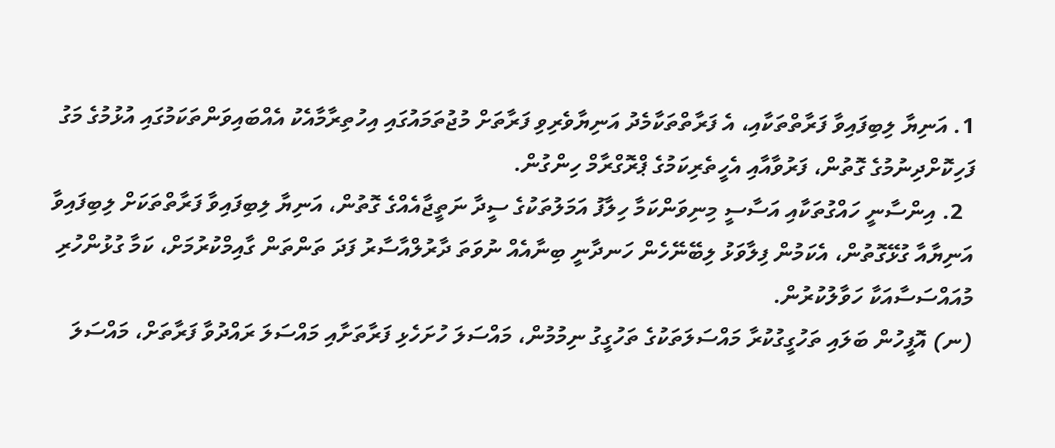1. އަނިޔާ ލިބިފައިވާ ފަރާތްތަކާއި، އެ ފަރާތްތަކާމެދު އަނިޔާވެރިވި ފަރާތަށް މުޖުތަމައުގައި އިހުތިރާމާއެކު އެއްބައިވަންތަކަމުގައި އުޅުމުގެ މަގު ފަހިކޮށްދިނުމުގެ ގޮތުން، ފަރުވާއާއި އެހީތެރިކަމުގެ ޕްރޮގްރާމް ހިންގުން.
  2. އިންސާނީ ހައްގުތަކާއި އަސާސީ މިނިވަންކަމާ ހިލާފު އަމަލުތަކުގެ ސީދާ ނަތީޖާއެއްގެ ގޮތުން، އަނިޔާ ލިބިފައިވާ ފަރާތްތަކަށް ލިބިފައިވާ އަނިޔާއާ ގުޅޭގޮތުން، އެކަމުން ފިލާވަޅު ލިބޭނޭހެން ހަނދާނީ ބިނާއެއް ނުވަތަ ދާރުލްއާސާރު ފަދަ ތަންތަން ގާއިމްކުރުމަށް، ކަމާ ގުޅުންހުރި މުއައްސަސާއަކާ ހަވާލުކުރުން.
(ނ) އޮފީހުން ބަލައި ތަހުގީގުކުރާ މައްސަލަތަކުގެ ތަހުގީގު ނިމުމުން، މައްސަލަ ހުށަހެޅި ފަރާތަށާއި މައްސަލަ ރައްދުވާ ފަރާތަށް، މައްސަލަ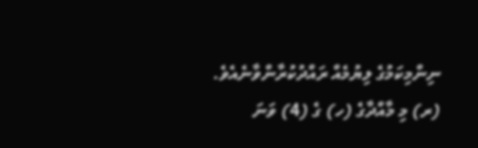ނިންމިކަމުގެ ލިޔުމެއް ރައްދުކުރާންވާނެއެވެ.
(ރ) މި މާއްދާގެ (ހ) ގެ (4) ވަނަ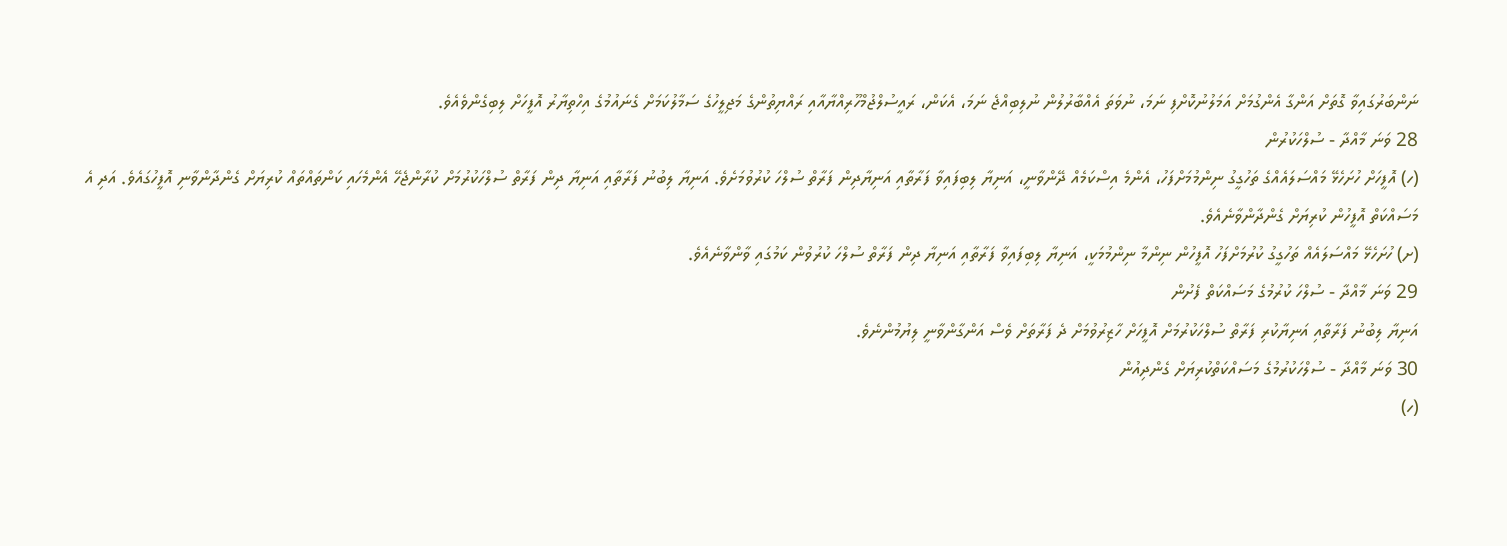ނަންބަރުގައިވާ ގޮތަށް އަންގާ އެންގުމަށް އަމަލުނުކޮށްފި ނަމަ، ނުވަތަ އެއްބާރުލުން ނުލިބިއްޖެ ނަމަ، އެކަން، ރައީސުލްޖުމްހޫރިއްޔާއާއި ރައްޔިތުންގެ މަޖިލީހުގެ ސަމާލުކަމަށް ގެނައުމުގެ އިހްތިޔާރު އޮފީހަށް ލިބިގެންވެއެވެ.
28 ވަނަ މާއްދާ - ސުލްހަކުރުން
(ހ) އޮފީހަށް ހުށަހެޅޭ މައްސަލައެއްގެ ތަހުގީގު ނިންމުމަށްފަހު، އެންމެ އިސްކަމެއް ދޭންވާނީ، އަނިޔާ ލިބިފައިވާ ފަރާތާއި އަނިޔާދިން ފަރާތް ސުލްހަ ކުރުވުމަށެވެ. އަނިޔާ ލިބުނު ފަރާތާއި އަނިޔާ ދިން ފަރާތް ސުލްހަކުރުމަށް ކުރާންޖެހޭ އެންމެހައި ކަންތައްތައް ކުރިޔަށް ގެންދާންވާނި އޮފީހުގައެވެ. އަދި އެ މަސައްކަތް އޮފީހުން ކުރިޔަށް ގެންދާންވާނެއެވެ.
(ށ) ހުށަހެޅޭ މައްސަލައެއް ތަހުގީގު ކުރުމަށްފަހު އޮފީހުން ނިންމާ ނިންމުމަކީ، އަނިޔާ ލިބިފައިވާ ފަރާތާއި އަނިޔާ ދިން ފަރާތް ސުލްހަ ކުރުވުން ކަމުގައި ވާންވާނެއެވެ.
29 ވަނަ މާއްދާ - ސުލްހަ ކުރުމުގެ މަސައްކަތް ފެށުން
އަނިޔާ ލިބުނު ފަރާތާއި އަނިޔާކުރި ފަރާތް ސުލްހަކުރުމަށް އޮފީހަށް ހާޒިރުވުމަށް ދެ ފަރާތަށް ވެސް އަންގާންވާނީ ލިޔުމުންނެވެ.
30 ވަނަ މާއްދާ - ސުލްހަކުރުމުގެ މަސައްކަތްކުރިޔަށް ގެންދިއުން
(ހ)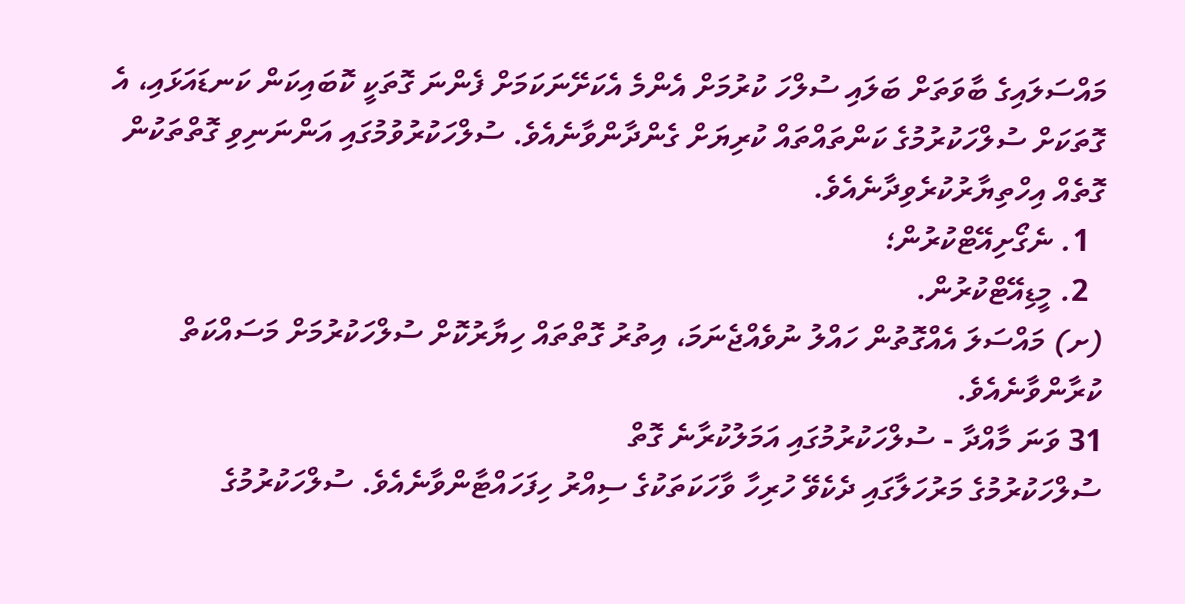މައްސަލައިގެ ބާވަތަށް ބަލައި ސުލްހަ ކުރުމަށް އެންމެ އެކަށޭނަކަމަށް ފެންނަ ގޮތަކީ ކޮބައިކަން ކަނޑައަޅައި، އެ ގޮތަކަށް ސުލްހަކުރުމުގެ ކަންތައްތައް ކުރިޔަށް ގެންދާންވާނެއެވެ. ސުލްހަކުރުވުމުގައި އަންނަނިވި ގޮތްތަކުން ގޮތެއް އިހްތިޔާރުކުރެވިދާނެއެވެ.
  1. ނެގޯށިއޭޓްކުރުން؛
  2. މީޑިއޭޓްކުރުން.
(ށ) މައްސަލަ އެއްގޮތުން ހައްލު ނުވެއްޖެނަމަ، އިތުރު ގޮތްތައް ހިޔާރުކޮށް ސުލްހަކުރުމަށް މަސައްކަތް ކުރާންވާނެއެވެ.
31 ވަނަ މާއްދާ - ސުލްހަކުރުމުގައި އަމަލުކުރާނެ ގޮތް
ސުލްހަކުރުމުގެ މަރުހަލާގައި ދެކެވޭ ހުރިހާ ވާހަކަތަކުގެ ސިއްރު ހިފަހައްޓާންވާނެއެވެ. ސުލްހަކުރުމުގެ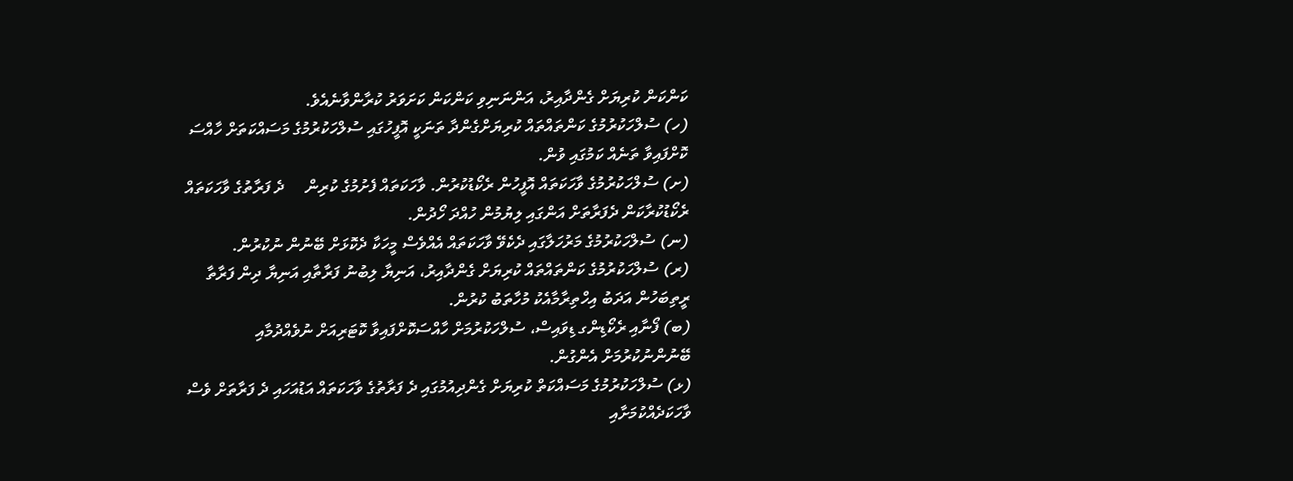ކަންކަން ކުރިޔަށް ގެންދާއިރު، އަންނަނިވި ކަންކަން ކަށަވަރު ކުރާންވާނެއެވެ.
(ހ) ސުލްހަކުރުމުގެ ކަންތައްތައް ކުރިޔަށްގެންދާ ތަނަކީ އޮފީހުގައި ސުލްހަކުރުމުގެ މަސައްކަތަށް ހާއްސަ ކޮށްފައިވާ ތަނެއް ކަމުގައި ވުން.
(ށ) ސުލްހަކުރުމުގެ ވާހަކަތައް އޮފީހުން ރެކޯޑުކުރުން. ވާހަކަތައް ފެށުމުގެ ކުރިން     ދެ ފަރާތުގެ ވާހަކަތައް ރެކޯޑުކުރާކަން ދެފަރާތަށް އަންގައި ލިޔުމުން ހުއްދަ ހޯދުން.
(ނ) ސުލްހަކުރުމުގެ މަރުހަލާގައި ދެކެވޭ ވާހަކަތައް އެއްވެސް މީހަކާ ދެކޮޅަށް ބޭނުން ނުކުރުން.
(ރ) ސުލްހަކުރުމުގެ ކަންތައްތައް ކުރިޔަށް ގެންދާއިރު، އަނިޔާ ލިބުނު ފަރާތާއި އަނިޔާ ދިން ފަރާތާ ރީތިބަހުން އަދަބު އިހްތިރާމާއެކު މުހާތަބު ކުރުން.
(ބ) ފޯނާއި ރެކޯޑިންގ ޑިވައިސް، ސުލްހަކުރުމަށް ހާއްސަކޮށްފައިވާ ކޮޓަރިއަށް ނުވެއްދުމާއި ބޭނުންނުކުރުމަށް އެންގުން.
(ޅ) ސުލްހަކުރުމުގެ މަސައްކަތް ކުރިޔަށް ގެންދިއުމުގައި ދެ ފަރާތުގެ ވާހަކަތައް އަޑުއަހައި ދެ ފަރާތަށް ވެސް ވާހަކަދެއްކުމަށާއި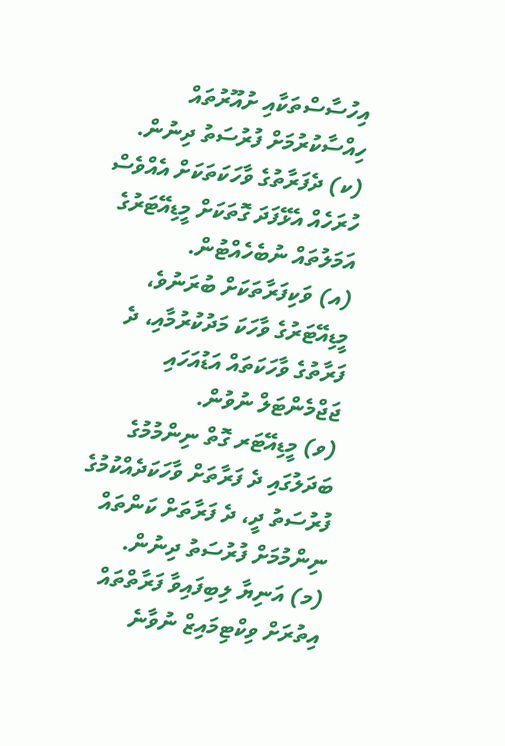އިހުސާސްތަކާއި ށުއޫރުތައް ހިއްސާކުރުމަށް ފުރުސަތު ދިނުން.
(ކ) ދެފަރާތުގެ ވާހަކަތަކަށް އެއްވެސް ހުރަހެއް އެޅޭފަދަ ގޮތަކަށް މީޑިއޭޓަރުގެ އަމަލުތައް ނުބެހެއްޓުން.
(އ) ވަކިފަރާތަކަށް ބުރަނުވެ، މީޑިއޭޓަރުގެ ވާހަކަ މަދުކުރުމާއި، ދެ ފަރާތުގެ ވާހަކަތައް އަޑުއަހައި ޖަޖްމެންޓަލް ނުވުން.
(ވ) މީޑިއޭޓަރ ގޮތް ނިންމުމުގެ ބަދަލުގައި ދެ ފަރާތަށް ވާހަކަދެއްކުމުގެ ފުރުސަތު ދީ، ދެ ފަރާތަށް ކަންތައް ނިންމުމަށް ފުރުސަތު ދިނުން.
(މ) އަނިޔާ ލިބިފައިވާ ފަރާތްތައް އިތުރަށް ވިކްޓިމައިޒް ނުވާނެ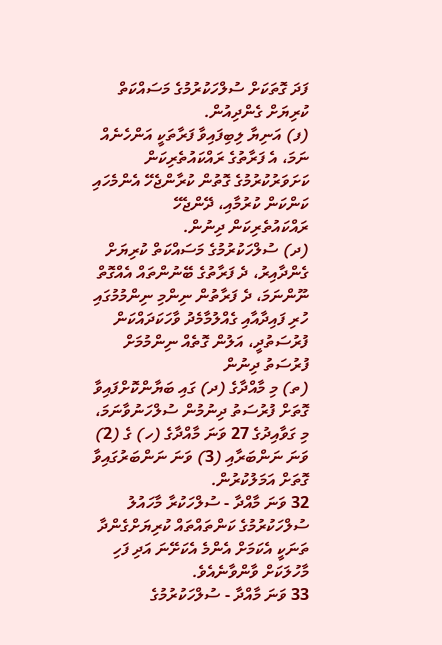ފަދަ ގޮތަކަށް ސުލްހަކުރުމުގެ މަސައްކަތް ކުރިޔަށް ގެންދިއުން.
(ފ) އަނިޔާ ލިބިފައިވާ ފަރާތަކީ އަންހެނެއް ނަމަ، އެ ފަރާތުގެ ރައްކައުތެރިކަން ކަށަވަރުކުރުމުގެ ގޮތުން ކުރާންޖެހޭ އެންމެހައި ކަންކަން ކުރުމާއި، ދޭންޖެހޭ ރައްކައުތެރިކަން ދިނުން.
(ދ) ސުލްހަކުރުމުގެ މަސައްކަތް ކުރިޔަށް ގެންދާއިރު، ދެ ފަރާތުގެ ބޭނުންތައް އެއްގޮތް ނޫންނަމަ، ދެ ފަރާތުން ނިންމި ނިންމުމުގައި ހުރި ފައިދާއާއި ގެއްލުމާމެދު ވާހަކަދައްކަން ފުރުސަތުދީ، އަލުން ގޮތެއް ނިންމުމަށް ފުރުސަތު ދިނުން
(ތ) މި މާއްދާގެ (ދ) ގައި ބަޔާންކޮށްފައިވާ ގޮތަށް ފުރުސަތު ދިނުމުން ސުލްހަނުވާނަމަ، މި ގަވާއިދުގެ 27 ވަނަ މާއްދާގެ (ހ) ގެ (2) ވަނަ ނަންބަރާއި (3) ވަނަ ނަންބަރުގައިވާ ގޮތަށް އަމަލުކުރުން.
32 ވަނަ މާއްދާ - ސުލްހަކުރާ މާހައުލު
ސުލްހަކުރުމުގެ ކަންތައްތައް ކުރިޔަށްގެންދާ ތަނަކީ އެކަމަށް އެންމެ އެކަށޭނަ އަދި ފަހި މާހުލަކަށް ވާންވާނެއެވެ.
33 ވަނަ މާއްދާ - ސުލްހަކުރުމުގެ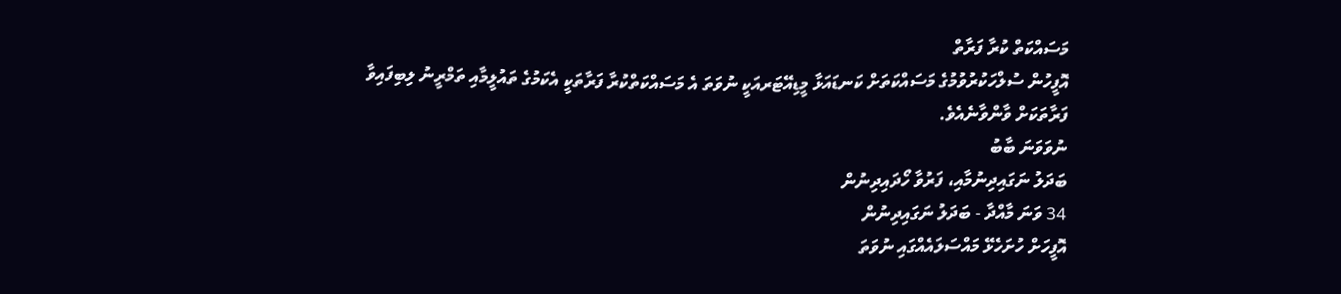މަސައްކަތް ކުރާ ފަރާތް
އޮފީހުން ސުލްހަކުރުވުމުގެ މަސައްކަތަށް ކަނޑައަޅާ މީޑިއޭޓަރއަކީ ނުވަތަ އެ މަސައްކަތްކުރާ ފަރާތަކީ އެކަމުގެ ތައުލީމާއި ތަމްރީނު ލިބިފައިވާ ފަރާތަކަށް ވާންވާނެއެވެ.
ނުވަވަނަ ބާބު
ބަދަލު ނަގައިދިނުމާއި، ފަރުވާ ހޯދައިދިނުން
34 ވަނަ މާއްދާ - ބަދަލު ނަގައިދިނުން
އޮފީހަށް ހުށަހެޅޭ މައްސަލައެއްގައި ނުވަތަ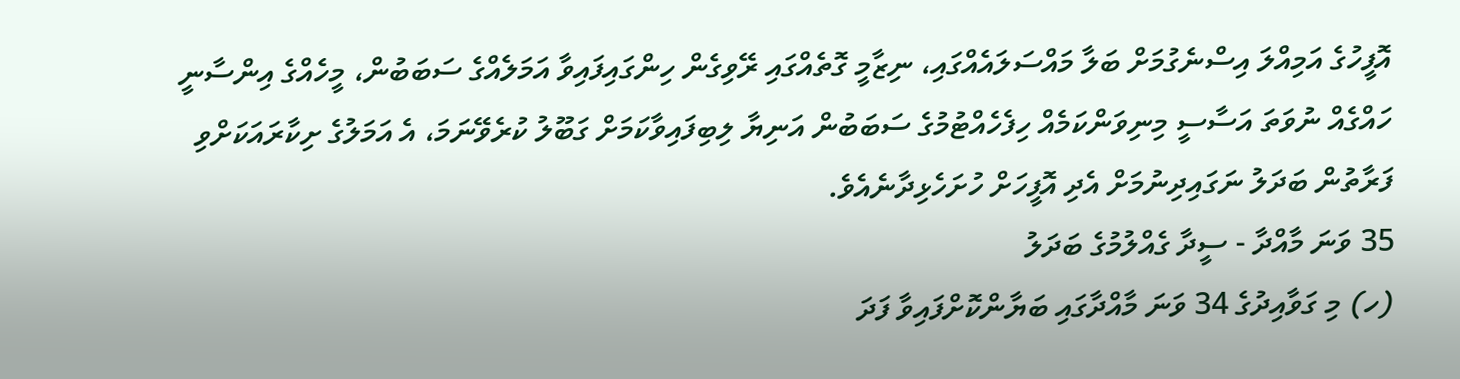އޮފީހުގެ އަމިއްލަ އިސްނެގުމަށް ބަލާ މައްސަލައެއްގައި، ނިޒާމީ ގޮތެއްގައި ރޭވިގެން ހިންގައިފައިވާ އަމަލެއްގެ ސަބަބުން، މީހެއްގެ އިންސާނީ ހައްގެއް ނުވަތަ އަސާސީ މިނިވަންކަމެއް ހިފެހެއްޓުމުގެ ސަބަބުން އަނިޔާ ލިބިފައިވާކަމަށް ގަބޫލު ކުރެވޭނަމަ، އެ އަމަލުގެ ށިކާރައަކަށްވި ފަރާތުން ބަދަލު ނަގައިދިނުމަށް އެދި އޮފީހަށް ހުށަހެޅިދާނެއެވެ.
35 ވަނަ މާއްދާ - ސީދާ ގެއްލުމުގެ ބަދަލު
(ހ) މި ގަވާއިދުގެ 34 ވަނަ މާއްދާގައި ބަޔާންކޮށްފައިވާ ފަދަ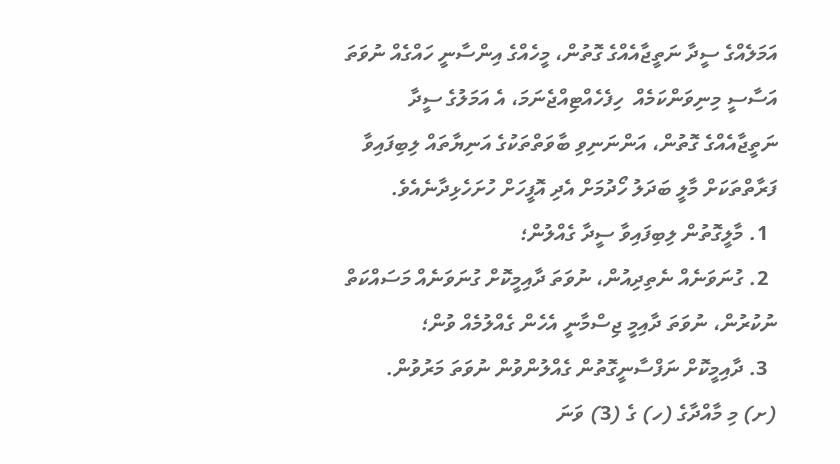އަމަލެއްގެ ސީދާ ނަތީޖާއެއްގެ ގޮތުން، މީހެއްގެ އިންސާނީ ހައްގެއް ނުވަތަ އަސާސީ މިނިވަންކަމެއް  ހިފެހެއްޓިއްޖެނަމަ، އެ އަމަލުގެ ސީދާ ނަތީޖާއެއްގެ ގޮތުން، އަންނަނިވި ބާވަތްތަކުގެ އަނިޔާތައް ލިބިފައިވާ ފަރާތްތަކަށް މާލީ ބަދަލު ހޯދުމަށް އެދި އޮފީހަށް ހުށަހެޅިދާނެއެވެ.
  1. މާލީގޮތުން ލިބިފައިވާ ސީދާ ގެއްލުން؛
  2. ގުނަވަނެއް ނެތިދިއުން، ނުވަތަ ދާއިމީކޮށް ގުނަވަނެއް މަސައްކަތް ނުކުރުން، ނުވަތަ ދާއިމީ ޖިސްމާނީ އެހެން ގެއްލުމެއް ވުން؛
  3. ދާއިމީކޮށް ނަފްސާނީގޮތުން ގެއްލުންވުން ނުވަތަ މަރުވުން.
(ށ) މި މާއްދާގެ (ހ) ގެ (3) ވަނަ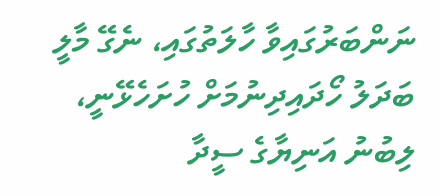ނަންބަރުގައިވާ ހާލަތުގައި، ނެގޭ މާލީ ބަދަލު ހޯދައިދިނުމަށް ހުށަހެޅޭނީ، ލިބުނު އަނިޔާގެ ސީދާ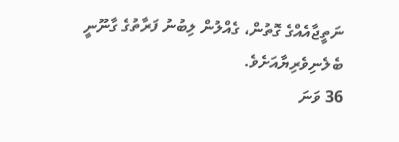ނަތީޖާއެއްގެ ގޮތުން، ގެއްލުން ލިބުނު ފަރާތުގެ ގާނޫނީ ބެލެނިވެރިޔާއަށެވެ.
36 ވަނަ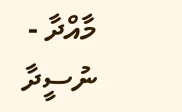މާއްދާ - ނުސީދާ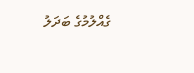ގެއްލުމުގެ ބަދަލު